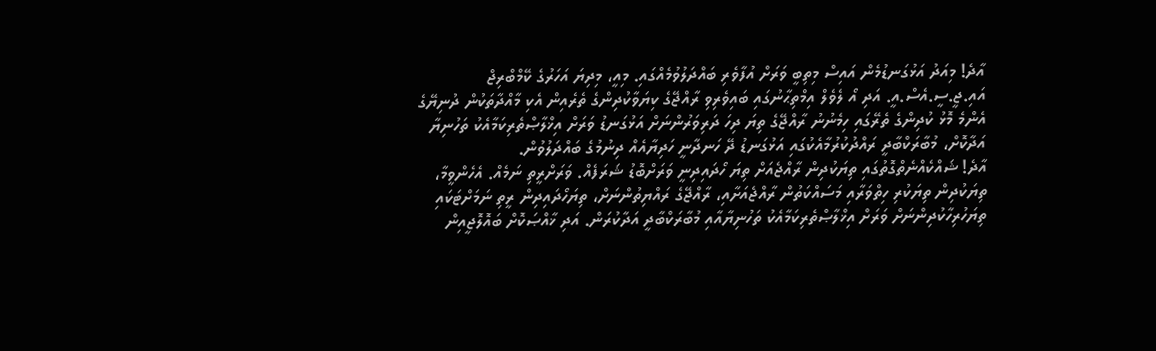އާދެ! މިއަދު އަޅުގަނޑުމެން އައިސް މިތިބީ ވަރަށް އުފާވެރި ބައްދަލުވުމެއްގައި. މިއީ، މިދިޔަ އަހަރުގެ ކޭމްބްރިޖް އައި.ޖީ.ސީ.އެސް.އީ. އަދި އޯ ލެވެލް އިމްތިޙާނުގައި ބައިވެރިވި ރާއްޖޭގެ ކިޔަވާކުދިންގެ ތެރެއިން އެކި މާއްދާތަކުން ދުނިޔޭގެ އެންމެ މޮޅު ކުދިންގެ ތެރޭގައި ހިމެނުނު ރާއްޖޭގެ ތިޔަ ދިހަ ދަރިވަރުންނަށް އަޅުގަނޑު ވަރަށް އިޚްލާޞްތެރިކަމާއެކު ތަހުނިޔާ އަދާކޮށް، މުބާރަކްބާދީ ރައްދުކުރުމާއެކުގައި އަޅުގަނޑު ދޭ ހަނދާނީ ހަދިޔާއެއް ދިނުމުގެ ބައްދަލުވުން.
އާދެ! ޝައްކެއްނެތްގޮތުގައި ތިޔަކުދިން ރާއްޖެއަށް ތިޔަ ހޯދައިދިނީ ވަރަށްބޮޑު ޝަރަފެއް. ވަރަށްރީތި ނަމެއް. އެހެންވީމާ، ތިޔަކުދިން ތިޔަކުރި ހިތްވަރާއި މަސައްކަތުން ރާއްޖެއަށާއި، ރާއްޖޭގެ ރައްޔިތުންނަށް، ތިޔަހޯދައިދިން ރީތި ނަމަށްޓަކައި ތިޔަހުރިހާކުދިންނަށް ވަރަށް އިޚްލާޞްތެރިކަމާއެކު ތަހުނިޔާއާއި މުބާރަކްބާދީ އަދާކުރަން. އަދި ޚާއްޞަކޮށް ބައޮލޮޖީއިން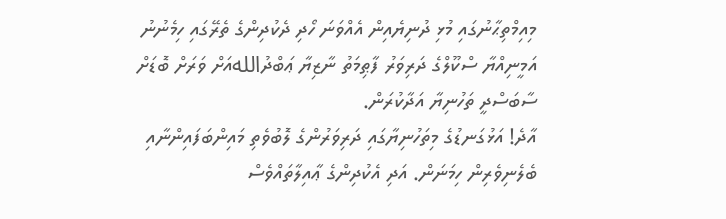މިއިމްތިޙާނުގައި މުޅި ދުނިޔެއިން އެއްވަނަ ހޯދި ދެކުދިންގެ ތެރޭގައި ހިމެނުނު އަމީނިއްޔާ ސްކޫލްގެ ދަރިވަރު ފާޠިމަތު ނާޒިޔާ ޢަބްދުاللهއަށް ވަރަށް ބޮޑަށް ސާބަސްދީ ތަހުނިޔާ އަދާކުރަން.
އާދެ! އަޅުގަނޑުގެ މިތަހުނިޔާގައި ދަރިވަރުންގެ ލޮބުވެތި މައިންބަފައިންނާއި ބެލެނިވެރިން ހިމަނަން. އަދި އެކުދިންގެ ޢާއިލާތައްވެސް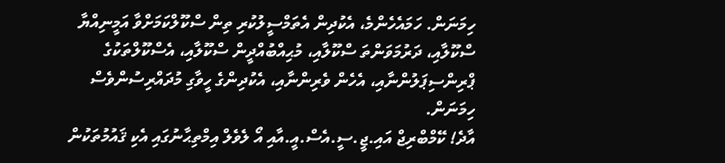ހިމަނަން. ހަމައެހެންމެ، އެކުދިން އެތަމްސީލުކުރި ތިން ސްކޫލްކަމަށްވާ އަމީނިއްޔާ ސްކޫލާއި، ދަރުމަވަންތަ ސްކޫލާއި، މުޙިއްބުއްދީން ސްކޫލާއި، އެސްކޫލްތަކުގެ ޕްރިންސިޕަލުންނާއި، އެހެން ވެރިންނާއި، އެކުދިންގެ ހީވާގި މުދައްރިސުންވެސް ހިމަނަން.
އާދެ! ކޭމްބްރިޖް އައި.ޖީ.ސީ.އެސް.އީ.އާއި އޯ ލެވެލް އިމްތިޙާނުގައި އެކި ޤައުމުތަކުން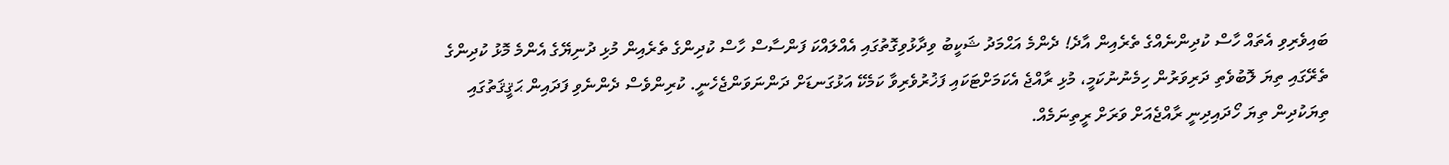ބައިވެރިވި އެތައް ހާސް ކުދިންނެއްގެ ތެރެއިން އާދެ! ދެންމެ އަޙްމަދު ޝަކީބު ވިދާޅުވިގޮތުގައި އެއްލައްކަ ފަންސާސް ހާސް ކުދިންގެ ތެރެއިން މުޅި ދުނިޔޭގެ އެންމެ މޮޅު ކުދިންގެ ތެރޭގައި ތިޔަ ލޮބުވެތި ދަރިވަރުން ހިމެނުނުކަމީ، މުޅި ރާއްޖެ އެކަމަށްޓަކައި ފަޚުރުވެރިވާ ކަމެކޭ އަޅުގަނޑަށް ދަންނަވަންޖެހެނީ. ކުރިންވެސް ދެންނެވި ފަދައިން ޙަޤީޤަތުގައި ތިޔަކުދިން ތިޔަ ހޯދައިދިނީ ރާއްޖެއަށް ވަރަށް ރީތިނަމެއް.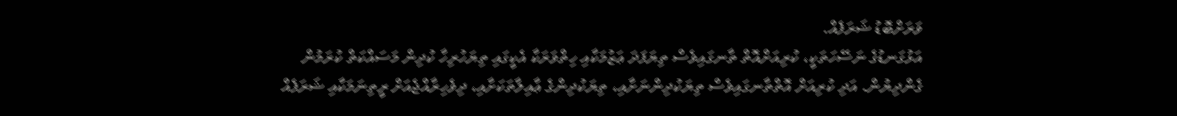ވަރަށްބޮޑު ޝަރަފެއް.
އަޅުގަނޑުގެ ނަސޭހަތަކީ، ކުރިއަށްއޮތް ތާނގައިވެސް ތިޔަފަދަ ޢަޒުމަކާއި ހިތްވަރަކާ އެކީގައި ތިޔަހުރިހާ ކުދިން މަސައްކަތް ކުރަމުން ގެންދިޔުން. އަދި ކުރިއަށް އޮތްތާނގައިވެސް ތިޔަކުދިންނަށާއި، ތިޔަކުދިންގެ ޢާއިލާތަކަށާއި، ދިވެހިރާއްޖެއަށް ރީތިނަމަކާއި ޝަރަފެއް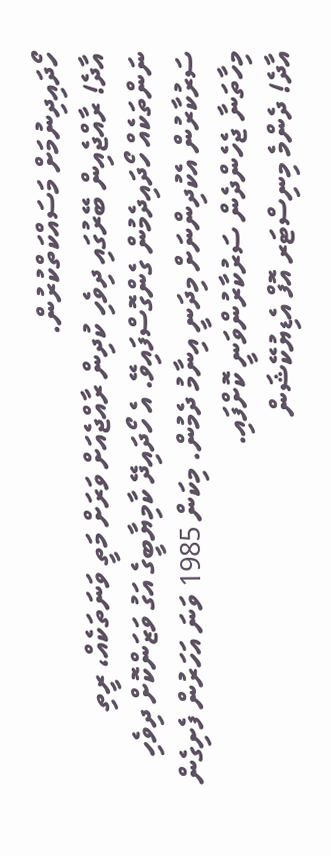ހޯދައިދިނުމަށް މަސައްކަތްކުރުން.
އާދެ! ރާއްޖެއިން ބޭރުގައި ދިވެހި ކުދިން ރާއްޖެއަށް ވަރަށް މަތީ ވަނަތަކެއް، ރީތި ނަންތަކެއް ހޯދައިދެމުން ގެންގޮސްފައިވޭ. އެ ހޯދައިދޭ ކާމިޔާބީގެ އަގު ވަޒަންކޮށް ދިވެހި ސަރުކާރުން އެކުދިންނަށް މިދަނީ އިނާމު ދެމުން. މިކަން 1985 ވަނަ އަހަރުން ފެށިގެން މިހާތަނާ ޖެހެންދެން ސަރުކާރުންވަނީ ކޮށްފައި.
އާދެ! ދެންމެ މިނިސްޓަރ އޮފް އެޑިޔުކޭޝަން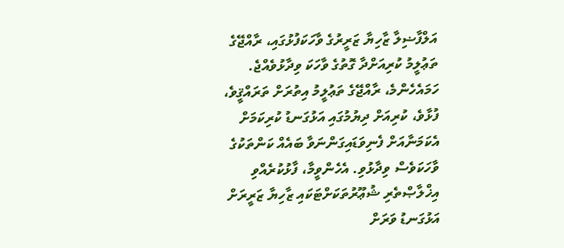އަލްފާޟިލާ ޒާހިޔާ ޒަރީރުގެ ވާހަކަފުޅުގައި، ރާއްޖޭގެ ތަޢުލީމު ކުރިއަށްދާ ގޮތުގެ ވާހަކަ ވިދާޅުވެއްޖެ. ހަމައެހެންމެ، ރާއްޖޭގެ ތަޢުލީމު އިތުރަށް ތަރައްޤީވެ، ފުޅާވެ، ކުރިއަށް ދިޔުމުގައި އަޅުގަނޑު ކުރިކަމަށް އެކަމަނާއަށް ފެނިވަޑައިގަންނަވާ ބައެއް ކަންތަކުގެ ވާހަކަވެސް ވިދާޅުވި. އެހެންވީމާ، ފާޅުކުރެއްވި އިޚްލާޞްތެރި ޝުޢޫރުތަކަށްޓަކައި ޒާހިޔާ ޒަރީރަށް އަޅުގަނޑު ވަރަށް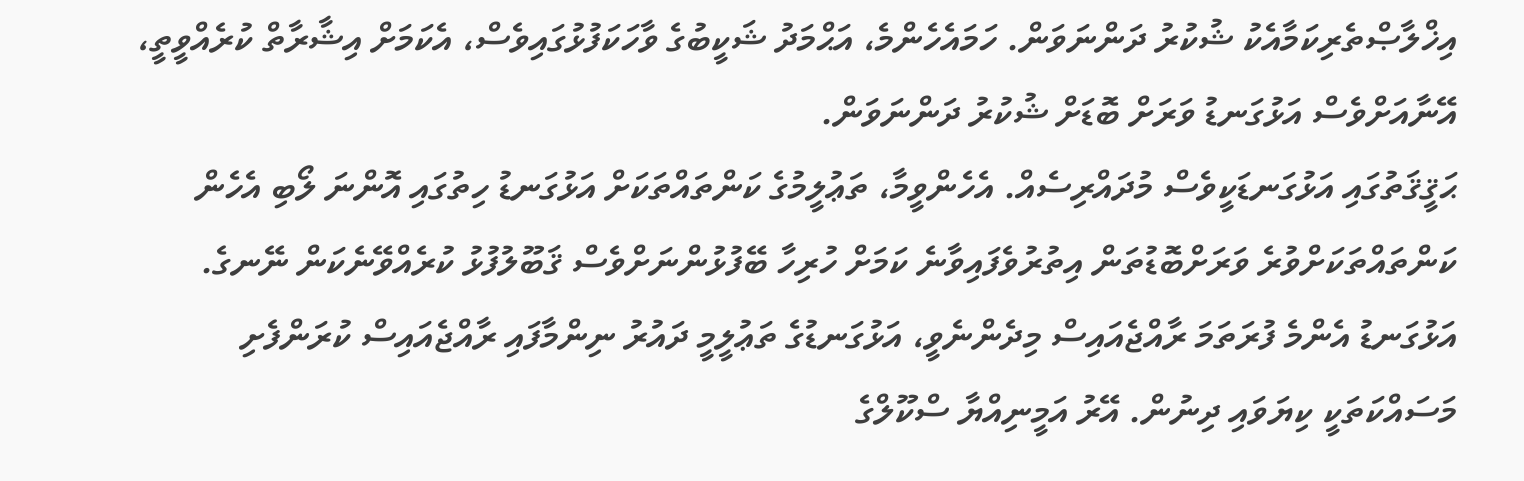އިޚްލާޞްތެރިކަމާއެކު ޝުކުރު ދަންނަވަން. ހަމައެހެންމެ، އަޙްމަދު ޝަކީބުގެ ވާހަކަފުޅުގައިވެސް، އެކަމަށް އިޝާރާތް ކުރެއްވީތީ، އޭނާއަށްވެސް އަޅުގަނޑު ވަރަށް ބޮޑަށް ޝުކުރު ދަންނަވަން.
ޙަޤީޤަތުގައި އަޅުގަނޑަކީވެސް މުދައްރިސެއް. އެހެންވީމާ، ތަޢުލީމުގެ ކަންތައްތަކަށް އަޅުގަނޑު ހިތުގައި އޮންނަ ލޯބި އެހެން ކަންތައްތަކަށްވުރެ ވަރަށްބޮޑުތަން އިތުރުވެފައިވާނެ ކަމަށް ހުރިހާ ބޭފުޅުންނަށްވެސް ޤަބޫލުފުޅު ކުރެއްވޭނެކަން ނޭނގެ. އަޅުގަނޑު އެންމެ ފުރަތަމަ ރާއްޖެއައިސް މިދެންނެވީ، އަޅުގަނޑުގެ ތަޢުލީމީ ދައުރު ނިންމާފައި ރާއްޖެއައިސް ކުރަންފެށި މަސައްކަތަކީ ކިޔަވައި ދިނުން. އޭރު އަމީނިއްޔާ ސްކޫލްގެ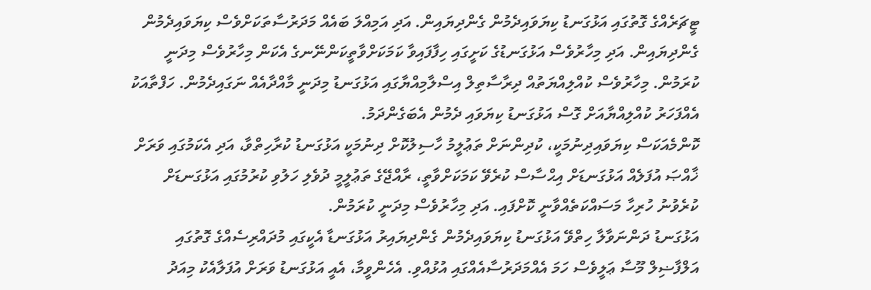ޓީޗަރެއްގެ ގޮތުގައި އަޅުގަނޑު ކިޔަވައިދެމުން ގެންދިޔައިން. އަދި އަމިއްލަ ބައެއް މަދަރުސާތަކަށްވެސް ކިޔަވައިދެމުން ގެންދިޔައިން. އަދި މިހާރުވެސް އަޅުގަނޑުގެ ކަށީގައި ހިފާފައިވާ ކަމަކަށްވާތީކަންނޭނގެ އެކަން މިހާރުވެސް މިދަނީ ކުރަމުން. މިހާރުވެސް ކުއްލިއްޔަތުއް ދިރާސާތިލް އިސްލާމިއްޔާގައި އަޅުގަނޑު މިދަނީ މާއްދާއެއް ނަގައިދެމުން. ހަފްތާއަކު އެއްފަހަރު ކުއްލިއްޔާއަށް ގޮސް އަޅުގަނޑު ކިޔަވައި ދެމުން އެބަގެންދަމު.
ކޮންމެއަކަސް ކިޔަވައިދިނުމަކީ، ކުދިންނަށް ތަޢުލީމު ހާސިލުކޮށް ދިނުމަކީ އަޅުގަނޑު ކުރާހިތްވާ، އަދި އެކަމުގައި ވަރަށް ޚާއްޞަ އުފަލެއް އަޅުގަނޑަށް އިޙްސާސް ކުރެވޭ ކަމަކަށްވާތީ، ރާއްޖޭގެ ތަޢުލީމީ ދުވެލި ހަލުވި ކުރުމުގައި އަޅުގަނޑަށް ކުރެވުނު ހުރިހާ މަސައްކަތެއްވާނީ ކޮށްފައި. އަދި މިހާރުވެސް މިދަނީ ކުރަމުން.
އަޅުގަނޑު ދަންނަވާލާ ހިތްވޭ އަޅުގަނޑު ކިޔަވައިދެމުން ގެންދިޔައިރު އަޅުގަނޑާ އެކީގައި މުދައްރިސެއްގެ ގޮތުގައި އަލްފާޟިލް މޫސާ ޢަލީވެސް ހަމަ އެއްމަދަރުސާއެއްގައި އުޅުއްވި. އެހެންވީމާ، އެއީ އަޅުގަނޑު ވަރަށް އުފަލާއެކު މިއަދު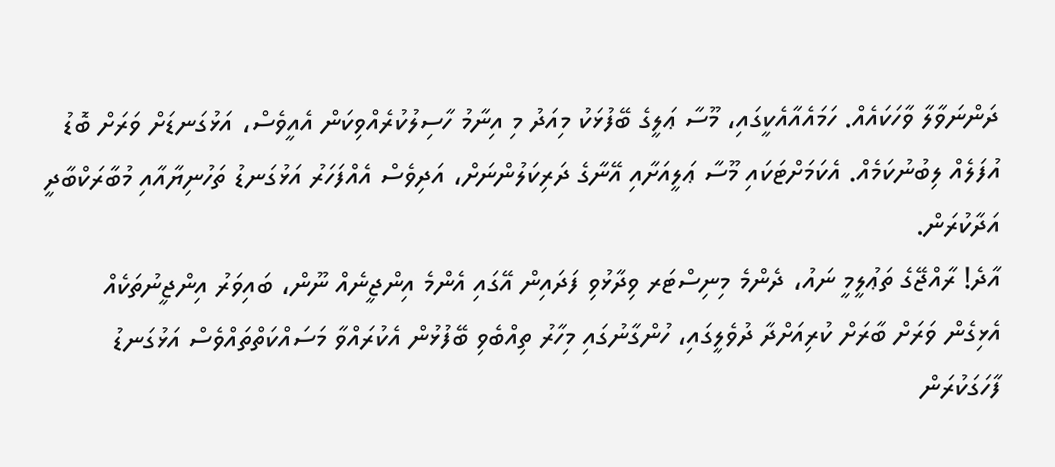ދަންނަވާލާ ވާހަކައެއް. ހަމައެއާއެކީގައި، މޫސާ ޢަލީގެ ބޭފުޅަކު މިއަދު މި އިނާމު ހާސިލުކުރެއްވިކަން އެއީވެސް، އަޅުގަނޑަށް ވަރަށް ބޮޑު އުފަލެއް ލިބުނުކަމެއް. އެކަމަށްޓަކައި މޫސާ ޢަލީއަށާއި އޭނާގެ ދަރިކަލުންނަށް، އަދިވެސް އެއްފަހަރު އަޅުގަނޑު ތަހުނިޔާއާއި މުބާރަކްބާދީ އަދާކުރަން.
އާދެ! ރާއްޖޭގެ ތަޢުލީމީ ނައު، ދެންމެ މިނިސްޓަރ ވިދާޅުވި ފަދައިން އޭގައި އެންމެ އިންޖީނެއް ނޫން، ބައިވަރު އިންޖީނުތަކެއް އެޅިގެން ވަރަށް ބާރަށް ކުރިއަށްދާ ދުވެލީގައި، ހުންގާނުގައި މިހާރު ތިއްބެވި ބޭފުޅުން އެކުރައްވާ މަސައްކަތްތައްވެސް އަޅުގަނޑު ފާހަގަކުރަން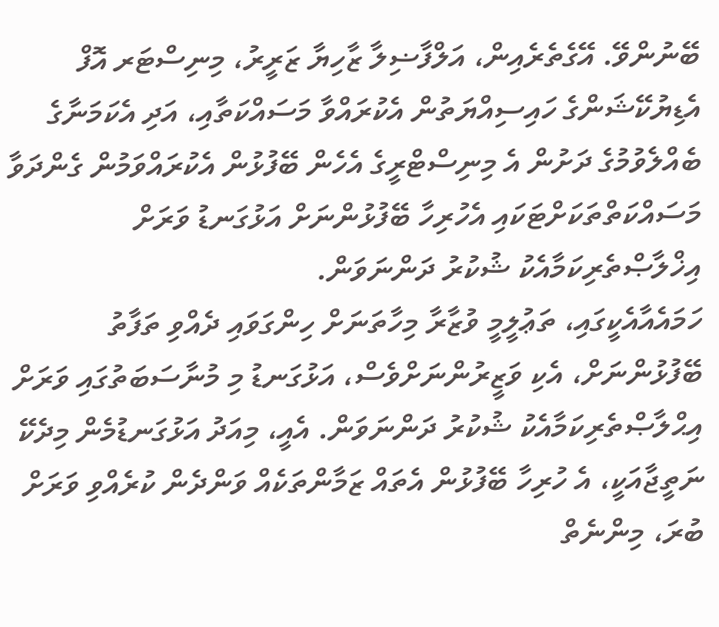ބޭނުންވޭ. އޭގެތެރެއިން، އަލްފާޟިލާ ޒާހިޔާ ޒަރީރު، މިނިސްޓަރ އޮފް އެޑިޔުކޭޝަންގެ ހައިސިއްޔަތުން އެކުރައްވާ މަސައްކަތާއި، އަދި އެކަމަނާގެ ބެއްލެވުމުގެ ދަށުން އެ މިނިސްޓްރީގެ އެހެން ބޭފުޅުން އެކުރައްވަމުން ގެންދަވާ މަސައްކަތްތަކަށްޓަކައި އެހުރިހާ ބޭފުޅުންނަށް އަޅުގަނޑު ވަރަށް އިޚްލާޞްތެރިކަމާއެކު ޝުކުރު ދަންނަވަން.
ހަމައެއާއެކީގައި، ތަޢުލީމީ ވުޒާރާ މިހާތަނަށް ހިންގަވައި ދެއްވި ތަފާތު ބޭފުޅުންނަށް، އެކި ވަޒީރުންނަށްވެސް، އަޅުގަނޑު މި މުނާސަބަތުގައި ވަރަށް އިޙްލާޞްތެރިކަމާއެކު ޝުކުރު ދަންނަވަން. އެއީ، މިއަދު އަޅުގަނޑުމެން މިދެކޭ ނަތީޖާއަކީ، އެ ހުރިހާ ބޭފުޅުން އެތައް ޒަމާންތަކެއް ވަންދެން ކުރެއްވި ވަރަށް ބުރަ، މިންނެތް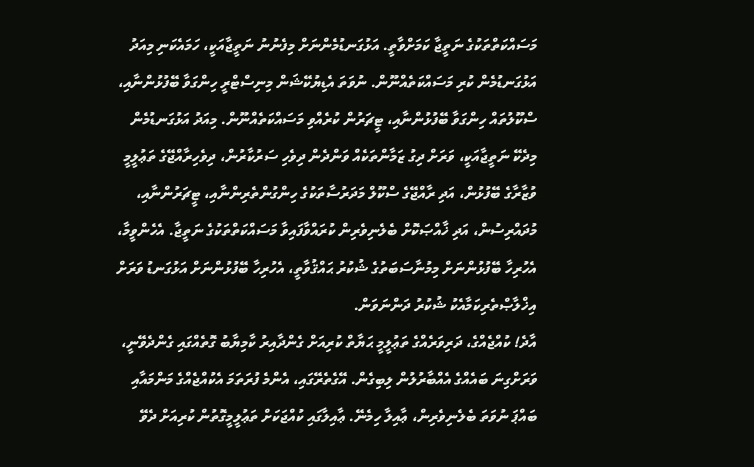މަސައްކަތްތަކުގެ ނަތީޖާ ކަމަށްވާތީ. އަޅުގަނޑުމެންނަށް މިފެނުނު ނަތީޖާއަކީ، ހަމައެކަނި މިއަދު އަޅުގަނޑުމެން ކުރި މަސައްކަތެއްނޫން. ނުވަތަ އެޑިޔުކޭޝަން މިނިސްޓްރީ ހިންގަވާ ބޭފުޅުންނާއި، ސްކޫލުތައް ހިންގަވާ ބޭފުޅުންނާއި، ޓީޗަރުން ކުރެއްވި މަސައްކަތެއްނޫން. މިއަދު އަޅުގަނޑުމެން މިދެކޭ ނަތީޖާއަކީ، ވަރަށް ދިގު ޒަމާންތަކެއް ވަންދެން ދިވެހި ސަރުކާރުން، ދިވެހިރާއްޖޭގެ ތަޢުލީމީ ވުޒާރާގެ ބޭފުޅުން، އަދި ރާއްޖޭގެ ސްކޫލް މަދަރުސާތަކުގެ ހިންގުންތެރިންނާއި، ޓީޗަރުންނާއި، މުދައްރިސުން، އަދި ޚާއްޞަކޮށް ބެލެނިވެރިން ކުރައްވާފައިވާ މަސައްކަތްތަކުގެ ނަތީޖާ. އެހެންވީމާ، އެހުރިހާ ބޭފުޅުންނަށް މިމުނާސަބަތުގެ ޝުކުރު ޙައްޤުވާތީ، އެހުރިހާ ބޭފުޅުންނަށް އަޅުގަނޑު ވަރަށް އިޚްލާޞްތެރިކަމާއެކު ޝުކުރު ދަންނަވަން.
އާދެ! ކުއްޖެއްގެ، ދަރިވަރެއްގެ ތަޢުލީމީ ޙަޔާތް ކުރިއަށް ގެންދާއިރު ކާމިޔާބު ގޮތެއްގައި ގެންދެވޭނީ، ވަރަށްގިނަ ބައެއްގެ އެއްބާރުލުން ލިބިގެން. އޭގެތެރޭގައި، އެންމެ ފުރަތަމަ އެކުއްޖެއްގެ މަންމައާއި ބައްޕަ ނުވަތަ ބެލެނިވެރިން، ޢާއިލާ ހިމެނޭ. ޢާއިލާގައި ކުއްޖަކަށް ތަޢުލީމީގޮތުން ކުރިއަށް ދެވޭ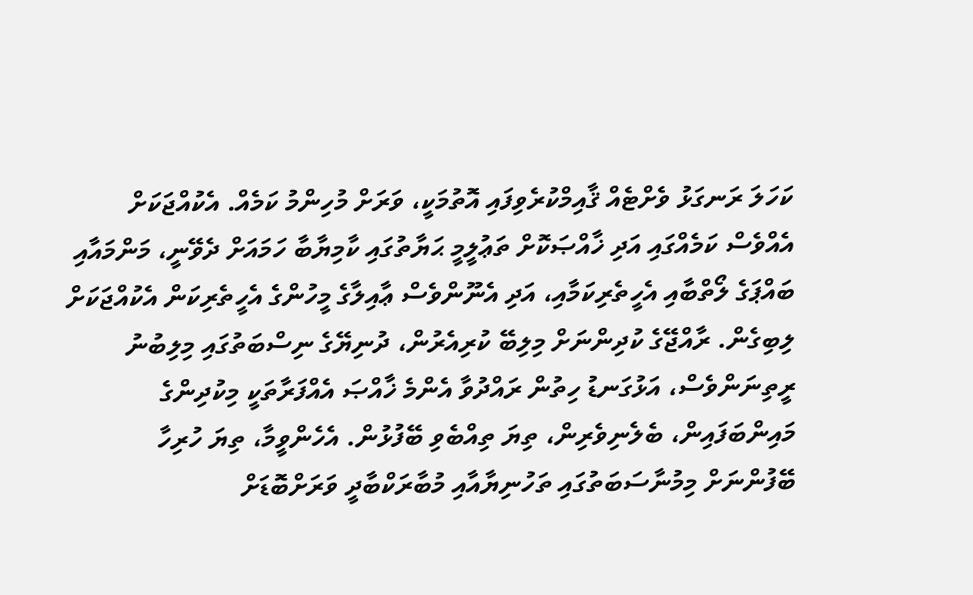ކަހަލަ ރަނގަޅު ވެށްޓެއް ޤާއިމްކުރެވިފައި އޮތުމަކީ، ވަރަށް މުހިންމު ކަމެއް. އެކުއްޖަކަށް އެއްވެސް ކަމެއްގައި އަދި ޚާއްޞަކޮށް ތަޢުލީމީ ޙަޔާތުގައި ކާމިޔާބާ ހަމައަށް ދެވޭނީ، މަންމައާއި ބައްޕަގެ ލޯތްބާއި އެހީތެރިކަމާއި، އަދި އެނޫންވެސް ޢާއިލާގެ މީހުންގެ އެހީތެރިކަން އެކުއްޖަކަށް ލިބިގެން. ރާއްޖޭގެ ކުދިންނަށް މިލިބޭ ކުރިއެރުން، ދުނިޔޭގެ ނިސްބަތުގައި މިލިބުނު ރީތިނަންވެސް، އަޅުގަނޑު ހިތުން ރައްދުވާ އެންމެ ޚާއްޞަ އެއްފަރާތަކީ މިކުދިންގެ މައިންބަފައިން، ބެލެނިވެރިން، ތިޔަ ތިއްބެވި ބޭފުޅުން. އެހެންވީމާ، ތިޔަ ހުރިހާ ބޭފުންނަށް މިމުނާސަބަތުގައި ތަހުނިޔާއާއި މުބާރަކްބާދީ ވަރަށްބޮޑަށް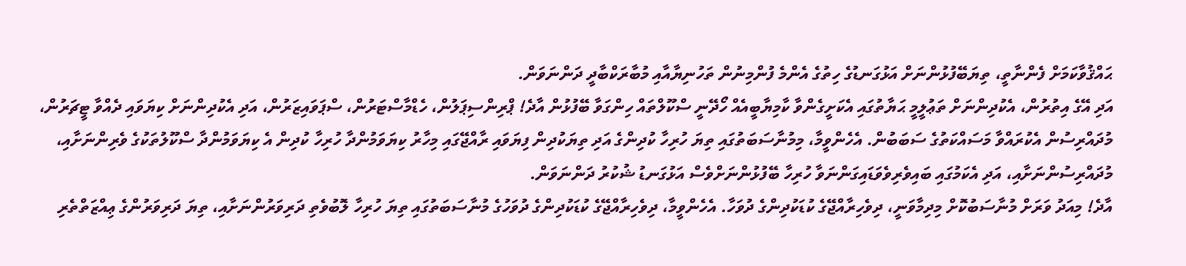ޙައްޤުވާކަމަށް ފެންނާތީ، ތިޔަބޭފުޅުންނަށް އަޅުގަނޑުގެ ހިތުގެ އެންމެ ފުންމިނުން ތަހުނިޔާއާއި މުބާރަކްބާދީ ދަންނަވަން.
އަދި އޭގެ އިތުރުން، އެކުދިންނަށް ތަޢުލީމީ ޙަޔާތުގައި އެކަށީގެންވާ ކާމިޔާބީއެއް ހޯދޭނީ ސްކޫލްތައް ހިންގަވާ ބޭފުޅުން އާދެ! ޕްރިންސިޕަލުން، ހެޑްމާސްޓަރުން، ސްޕަވައިޒަރުން، އަދި އެކުދިންނަށް ކިޔަވައި ދެއްވާ ޓީޗަރުން، މުދައްރިސުން އެކުރައްވާ މަސައްކަތުގެ ސަބަބުން. އެހެންވީމާ، މިމުނާސަބަތުގައި ތިޔަ ހުރިހާ ކުދިންގެ އަދި ތިޔަކުދިން ފިޔަވައި ރާއްޖޭގައި މިހާރު ކިޔަވަމުންދާ ހުރިހާ ކުދިން އެ ކިޔަވަމުންދާ ސްކޫލުތަކުގެ ވެރިންނަށާއި، މުދައްރިސުންނަށާއި، އަދި އެކަމުގައި ބައިވެރިވެވަޑައިގަންނަވާ ހުރިހާ ބޭފުޅުންނަށްވެސް އަޅުގަނޑު ޝުކުރު ދަންނަވަން.
އާދެ! މިއަދު ވަރަށް މުނާސަބުކޮށް މިދިމާވަނީ، ދިވެހިރާއްޖޭގެ ކުޑަކުދިންގެ ދުވަހާ. އެހެންވީމާ، ދިވެހިރާއްޖޭގެ ކުޑަކުދިންގެ ދުވަހުގެ މުނާސަބަތުގައި ތިޔަ ހުރިހާ ލޮބުވެތި ދަރިވަރުންނަށާއި، ތިޔަ ދަރިވަރުންގެ ޢިއްޒަތްތެރި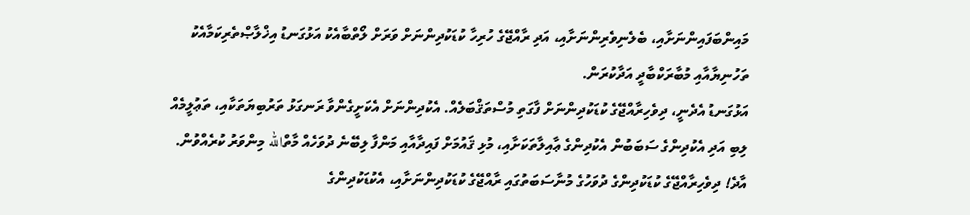މައިންބަފައިންނަށާއި، ބެލެނިވެރިންނަށާއި، އަދި ރާއްޖޭގެ ހުރިހާ ކުޑަކުދިންނަށް ވަރަށް ލޯތްބާއެކު އަޅުގަނޑު އިޚްލާޞްތެރިކަމާއެކު ތަހުނިޔާއާއި މުބާރަކްބާދީ އަދާކުރަން.
އަޅުގަނޑު އެދެނީ، ދިވެހިރާއްޖޭގެ ކުޑަކުދިންނަށް ފާގަތި މުސްތަޤްބަލެއް. އެކުދިންނަށް އެކަށީގެންވާ ރަނގަޅު ތަރުބިޔަތަކާއި، ތަޢުލީމެއް ލިބި އަދި އެކުދިންގެ ސަބަބުން އެކުދިންގެ ޢާއިލާތަކަށާއި، މުޅި ޤައުމަށް ފައިދާއާއި މަންފާ ލިބޭނެ ދުވަހެއް މާތްالله މިންވަރު ކުރެއްވުން.
އާދެ! ދިވެހިރާއްޖޭގެ ކުޑަކުދިންގެ ދުވަހުގެ މުނާސަބަތުގައި ރާއްޖޭގެ ކުޑަކުދިންނަށާއި، އެކުޑަކުދިންގެ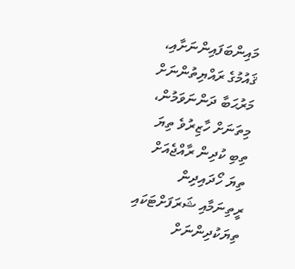މައިންބަފައިންނަށާއި، ޤައުމުގެ ރައްޔިތުންނަށް މަރުޙަބާ ދަންނަވަމުން، މިތަނަށް ހާޒިރުވެ ތިޔަ ތިބި ކުދިން ރާއްޖެއަށް ތިޔަ ހޯދައިދިން ރީތިނަމާއި ޝަރަފަށްޓަކައި ތިޔަކުދިންނަށް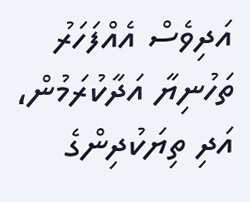އަދިވެސް އެއްފަހަރު ތަހުނިޔާ އަދާކުރަމުން، އަދި ތިޔަކުދިންގެ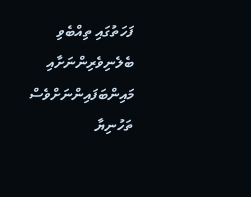ފަހަތުގައި ތިއްބެވި ބެލެނިވެރިންނަށާއި މައިންބަފައިންނަށްވެސް ތަހުނިޔާ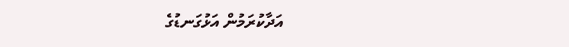އަދާކުރަމުން އަޅުގަނޑުގެ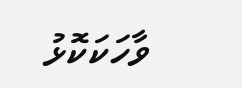ވާހަކަކޮޅު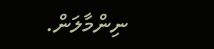ނިންމާލަން.